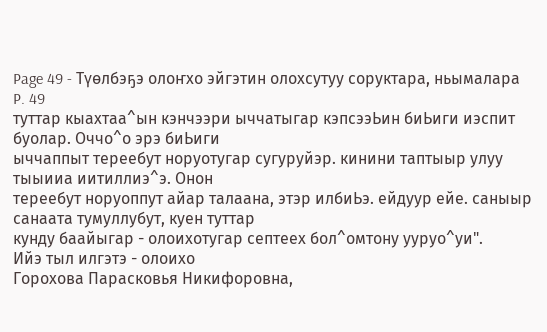Page 49 - Түөлбэҕэ олоҥхо эйгэтин олохсутуу соруктара, ньымалара
P. 49
туттар кыахтаа^ын кэнчээри ыччатыгар кэпсээЬин биЬиги иэспит буолар. Оччо^о эрэ биЬиги
ыччаппыт тереебут норуотугар сугуруйэр. кинини таптыыр улуу тыыииа иитиллиэ^э. Онон
тереебут норуоппут айар талаана, этэр илбиЬэ. ейдуур ейе. саныыр санаата тумуллубут, куен туттар
кунду баайыгар - олоихотугар септеех бол^омтону ууруо^уи".
Ийэ тыл илгэтэ - олоихо
Горохова Парасковья Никифоровна,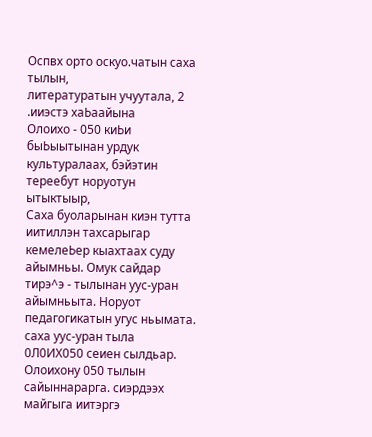Оспвх орто оскуо.чатын саха тылын,
литературатын учуутала, 2 .ииэстэ хаЬаайына
Олоихо - 050 киЬи быЬыытынан урдук культуралаах, бэйэтин тереебут норуотун ытыктыыр,
Саха буоларынан киэн тутта иитиллэн тахсарыгар кемелеЬер кыахтаах суду айымньы. Омук сайдар
тирэ^э - тылынан уус-уран айымньыта. Норуот педагогикатын угус ньымата. саха уус-уран тыла
0Л0ИХ050 сеиен сылдьар. Олоихону 050 тылын сайыннарарга. сиэрдээх майгыга иитэргэ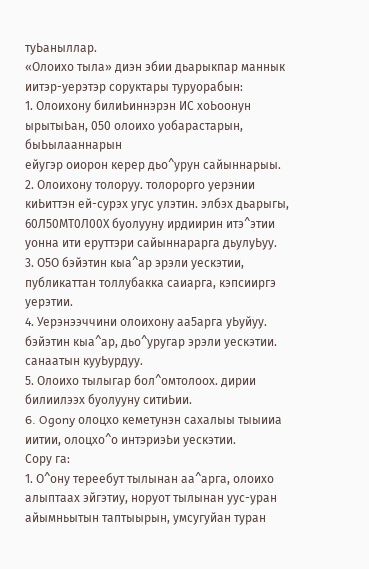туЬаныллар.
«Олоихо тыла» диэн эбии дьарыкпар маннык иитэр-уерэтэр соруктары туруорабын:
1. Олоихону билиЬиннэрэн ИС хоЬоонун ырытыЬан, 050 олоихо уобарастарын, быЬылааннарын
ейугэр оиорон керер дьо^урун сайыннарыы.
2. Олоихону толоруу. толорорго уерэнии киЬиттэн ей-сурэх угус улэтин. элбэх дьарыгы,
60Л50МТ0Л00Х буолууну ирдиирин итэ^этии уонна ити еруттэри сайыннарарга дьулуЬуу.
3. О5О бэйэтин кыа^ар эрэли уескэтии, публикаттан толлубакка саиарга, кэпсииргэ уерэтии.
4. Уерэнээччини олоихону аа5арга уЬуйуу. бэйэтин кыа^ар, дьо^уругар эрэли уескэтии.
санаатын кууЬурдуу.
5. Олоихо тылыгар бол^омтолоох. дирии билиилээх буолууну ситиЬии.
6. Ogony олоцхо кеметунэн сахалыы тыыииа иитии, олоцхо^о интэриэЬи уескэтии.
Сору га:
1. О^ону тереебут тылынан аа^арга, олоихо алыптаах эйгэтиу, норуот тылынан уус-уран
айымньытын таптыырын, умсугуйан туран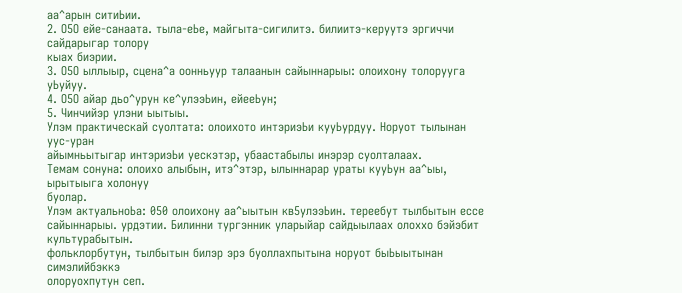аа^арын ситиЬии.
2. О5О ейе-санаата. тыла-еЬе, майгыта-сигилитэ. билиитэ-керуутэ эргиччи сайдарыгар толору
кыах биэрии.
3. О5О ыллыыр, сцена^а оонньуур талаанын сайыннарыы: олоихону толорууга уЬуйуу.
4. О5О айар дьо^урун ке^улээЬин, ейееЬун;
5. Чинчийэр улэни ыытыы.
Улэм практическай суолтата: олоихото интэриэЬи кууЬурдуу. Норуот тылынан уус-уран
айымньытыгар интэриэЬи уескэтэр, убаастабылы инэрэр суолталаах.
Темам сонуна: олоихо алыбын, итэ^этэр, ылыннарар ураты кууЬун аа^ыы, ырытыыга холонуу
буолар.
Улэм актуальноЬа: 050 олоихону аа^ыытын кв5улээЬин. тереебут тылбытын ессе
сайыннарыы. урдэтии. Билинни тургэнник уларыйар сайдыылаах олоххо бэйэбит культурабытын.
фольклорбутун, тылбытын билэр эрэ буоллахпытына норуот быЬыытынан симэлийбэккэ
олоруохпутун сеп.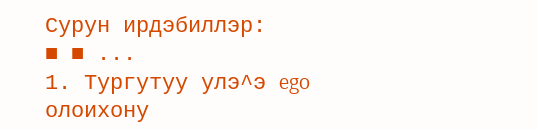Сурун ирдэбиллэр:
■ ■ ...
1. Тургутуу улэ^э ego олоихону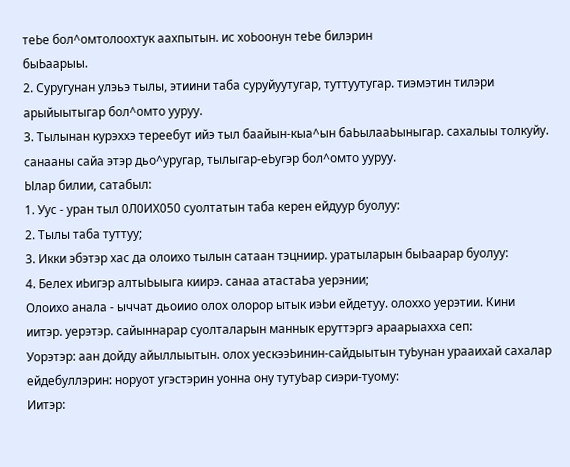теЬе бол^омтолоохтук аахпытын. ис хоЬоонун теЬе билэрин
быЬаарыы.
2. Суругунан улэьэ тылы, этиини таба суруйуутугар, туттуутугар. тиэмэтин тилэри
арыйыытыгар бол^омто ууруу.
3. Тылынан курэххэ тереебут ийэ тыл баайын-кыа^ын баЬылааЬыныгар. сахалыы толкуйу.
санааны сайа этэр дьо^уругар, тылыгар-еЬугэр бол^омто ууруу.
Ылар билии, сатабыл:
1. Уус - уран тыл 0Л0ИХ050 суолтатын таба керен ейдуур буолуу:
2. Тылы таба туттуу;
3. Икки эбэтэр хас да олоихо тылын сатаан тэцниир. уратыларын быЬаарар буолуу:
4. Белех иЬигэр алтыЬыыга киирэ. санаа атастаЬа уерэнии;
Олоихо анала - ыччат дьоиио олох олорор ытык иэЬи ейдетуу. олоххо уерэтии. Кини
иитэр. уерэтэр. сайыннарар суолталарын маннык еруттэргэ араарыахха сеп:
Уорэтэр: аан дойду айыллыытын. олох уескээЬинин-сайдыытын туЬунан урааихай сахалар
ейдебуллэрин: норуот угэстэрин уонна ону тутуЬар сиэри-туому:
Иитэр: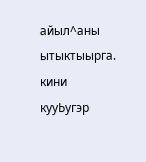айыл^аны ытыктыырга. кини кууЬугэр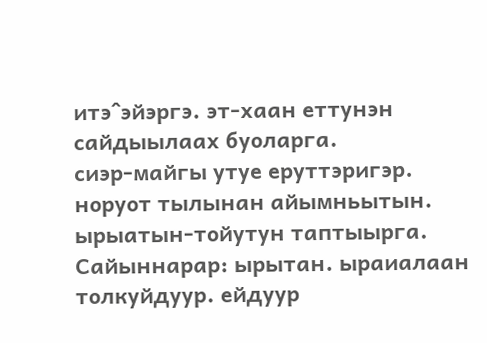итэ^эйэргэ. эт-хаан еттунэн сайдыылаах буоларга.
сиэр-майгы утуе еруттэригэр. норуот тылынан айымньытын. ырыатын-тойутун таптыырга.
Сайыннарар: ырытан. ыраиалаан толкуйдуур. ейдуур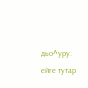дьо^уру.
ейге тутар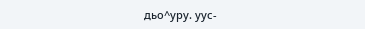дьо^уру. уус-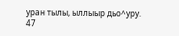уран тылы, ыллыыр дьо^уру.
47